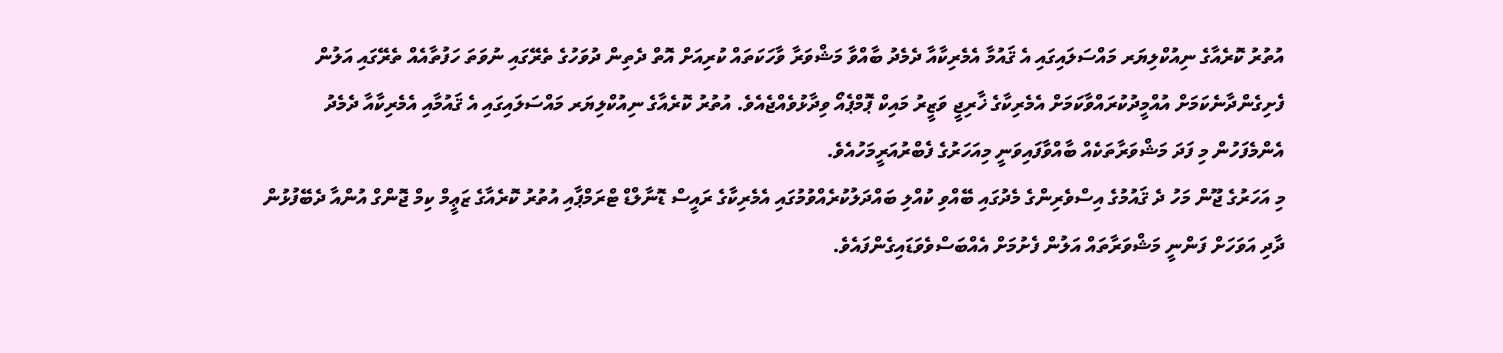އުތުރު ކޮރެއާގެ ނިއުކްލިޔަރ މައްސަލައިގައި އެ ޤައުމާ އެމެރިކާއާ ދެމެދު ބާއްވާ މަޝްވަރާ ވާހަކަތައް ކުރިއަށް އޮތް ދެތިން ދުވަހުގެ ތެރޭގައި ނުވަތަ ހަފުތާއެއް ތެރޭގައި އަލުން ފެށިގެންދާނެކަމަށް އުއްމީދުކުރައްވާކަމަށް އެމެރިކާގެ ޚާރިޖީ ވަޒީރު މައިކް ޕޮމްޕެއޯ ވިދާޅުވެއްޖެއެވެ. އުތުރު ކޮރެއާގެ ނިއުކްލިޔަރ މައްސަލައިގައި އެ ޤައުމާއި އެމެރިކާއާ ދެމެދު އެންމެފަހުން މި ފަދަ މަޝްވަރާތަކެއް ބާއްވާފައިވަނީ މިއަހަރުގެ ފެބްރުއަރީމަހުއެވެ.
މި އަހަރުގެ ޖޫން މަހު ދެ ޤައުމުގެ އިސްވެރިންގެ މެދުގައި ބޭއްވި ކުއްލި ބައްދަލުކުރެއްވުމުގައި އެމެރިކާގެ ރައީސް ޑޮނާލްޑް ޓްރަމްޕާއި އުތުރު ކޮރެއާގެ ޒަޢީމް ކިމް ޖޮންގް އުންއާ ދެބޭފުޅުން ދާދި އަވަހަށް ފަންނީ މަޝްވަރާތައް އަލުން ފެށުމަށް އެއްބަސްވެވަޑައިގެންފައެވެ.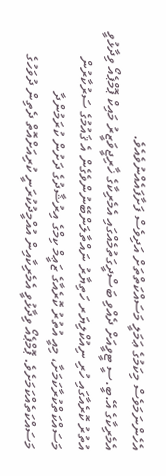އެހެންނަމަވެސް މިކަމުގެ ޢަމަލީ މަސައްކަތްތަށް އަދިވެސް ފަށާފައެއްނުވެއެވެ.
އެމެރިކާގެ އޭ.ބީ.ސީ ޓީވީއަށް ދެއްވި ބަސްދީގަތުމެއްގައި އެމެރިކާގެ ޚާރިޖީވަޒީރު މައިކް ޕޮމްޕެއޯ ވިދާޅުވީ އުތުރު ކޮރެއާގައި ހުރި ނިއުކްލިޔަރ ހަތިޔާރު ނައްތާލަންބޭނުންވެގެން އެ ޤައުމުގެ ސަރުކާރުން މަސައްކަތްކުރާކަމަށާ، މިއީ އުތުރު ކޮރެއާގެ ޒަޢީމް ކިމްގެ އިރުޝާދުގެ ދަށުން ކުރަމުންދާ މަސައްކަތެއްކަމަށެވެ. ޕޮމްޕެއޯ ވިދާޅުވީ އެމެރިކާއިން އުއްމީދުކުރަނީ ކުރިއަށްއޮތް ދެތިން ދުވަހުގެ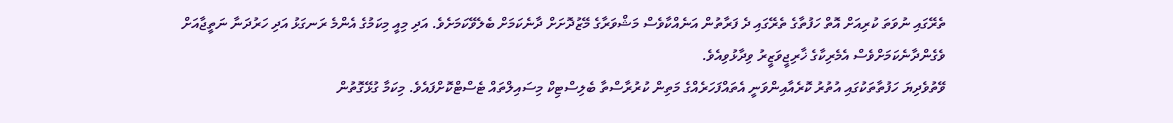ތެރޭގައި ނުވަތަ ކުރިއަށް އޮތް ހަފުތާގެ ތެރޭގައި ދެ ފަރާތުން އަނެއްކާވެސް މަޝްވަރާގެ މޭޒުދޮށަށް ދާނެކަމަށް ބެލެވޭކަމަށެވެ. އަދި މިއީ މިކަމުގެ އެންމެ ރަނގަޅު އަދި ހަރުދަނާ ނަތީޖާއަށް ވެގެންދާނެކަމަށްވެސް އެމެރިކާގެ ޚާރިޖީވަޒީރު ވިދާޅުވިއެވެ.
ވޭތުވެދިޔަ ހަފުތާތަކުގައި އުތުރު ކޮރެއާއިންވަނީ އެތައްފަހަރެއްގެ މަތިން ކުރުރާސްތާ ބެލިސްޓިކް މިސައިލްތައް ޓެސްޓްކޮށްފައެވެ. މިކަމާ ގުޅޭގޮތުން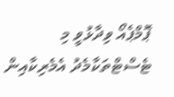ޕޮމްޕެއޯ ވިދާޅުވީ މި ޓެސްޓްތަކާމެދު އެމެރިކާއިން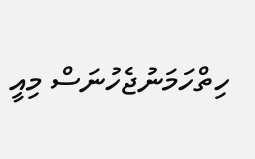ހިތްހަމަނުޖެހުނަސް މިއީ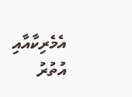އެމެރިކާއާއި އުތުރު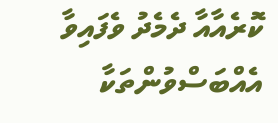ކޮރެއާއާ ދެމެދު ވެފައިވާ އެއްބަސްވުންތަކާ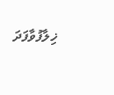ޚިލާފުވާފަދަ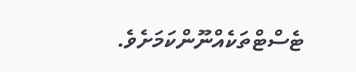ޓެސްޓްތަކެއްނޫންކަމަށެވެ.